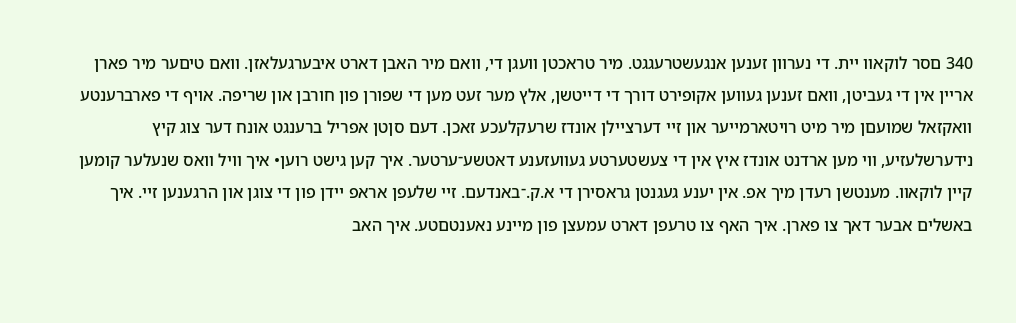340 םסר לוקאװ ײת. די נערװן זענען אנגעשטרעגגט. מיר טראכטן װעגן די, װאם מיר האבן דארט איבערגעלאזן. װאם טיםער מיר פארן אריין אין די געביטן, װאם זענען געװען אקופירט דורך די דײטשן, אלץ מער זעט מען די שפורן פון חורבן און שריפה. אויף די פארברענטע װאקזאל שמועםן מיר מיט רויטארמײער און זײ דערצײלן אונדז שרעקלעכע זאכן. דעם סןטן אפריל ברענגט אונח דער צוג קיץ נידערשלעזיע, װי מען ארדנט אונדז איץ אין די צעשטערטע געװעזענע דאטשע־ערטער. איך קען גישט רוען• איך װיל װאס שנעלער קומען קײן לוקאװ. מענטשן רעדן מיך אפ. אין יענע געגנטן גראסירן די א.ק.־באנדעם. זײ שלעפן אראפ ײדן פון די צוגן און הרגענען זײ. איך באשלים אבער דאך צו פארן. איך האף צו טרעפן דארט עמעצן פון מײנע נאענטםטע. איך האב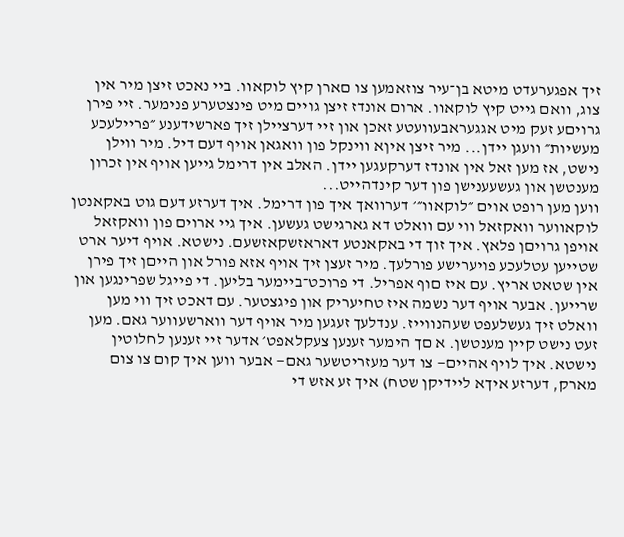זיך אפגערעדט מיטא בן־עיר צוזאמען צו םארן קיץ לוקאװ. בײ נאכט זיצן מיר אין צוג, װאם גײט קיץ לוקאװ. ארום אונדז זיצן גוײם מיט פינצטערע פנימער. זײ פירן גרויםע זעק מיט אגגעראבעװעטע זאכן און זײ דערצײלן זיך פארשידענע ״פרײלעכע מעשיות״ װעגן ײדן... מיר זיצן איןא װינקל פון װאגאן אויף דעם דיל. מיר װילן נישט, אז מען זאל אין אונדז דערקעגען ײדן. האלב אין דרימל גײען אויף אין זכרון מענטשן און געשעענישן פון דער קינדהײט...
װען מען רופט אוים ״לוקאװ״׳ דערװאך איך פון דרימל. איך דערזע דעם גוט באקאנטן לוקאװער װאקזאל װי עם װאלט דא גארגישט געשען. איך גײ ארוים פון װאקזאל אויפן גרויםן פלאץ. איך זוך די באקאנטע דאראזשקאזשעם. נישטא. אויף דיער ארט שטײען עטלעכע פויערישע פורלעך. מיר זעצן זיך אויף אזא פורל און הײםן זיך פירן אין שטאט אריץ. עם איז םוף אפריל. די פרוכט־בײמער בליען. די פײגל שפרינגען און שרײען. אבער אויף דער נשמה איז טחיעריק און פיגצטער. עם דאכט זיך װי מען װאלט זיך געשלעפט שעהנװײז. ענדלעך זעגען מיר אויף דער װארשעװער גאם. מען זעט נישט קײן מענטשן. א םך הימער זענען צעקלאפט׳ אדער זײ זענען לחלוטין נישטא. איך לויף אהײם— צו דער מעזריטשער גאם— אבער װען איך קום צו צום מארק, דערזע איךא לײדיקן שטח) איך זע אזש די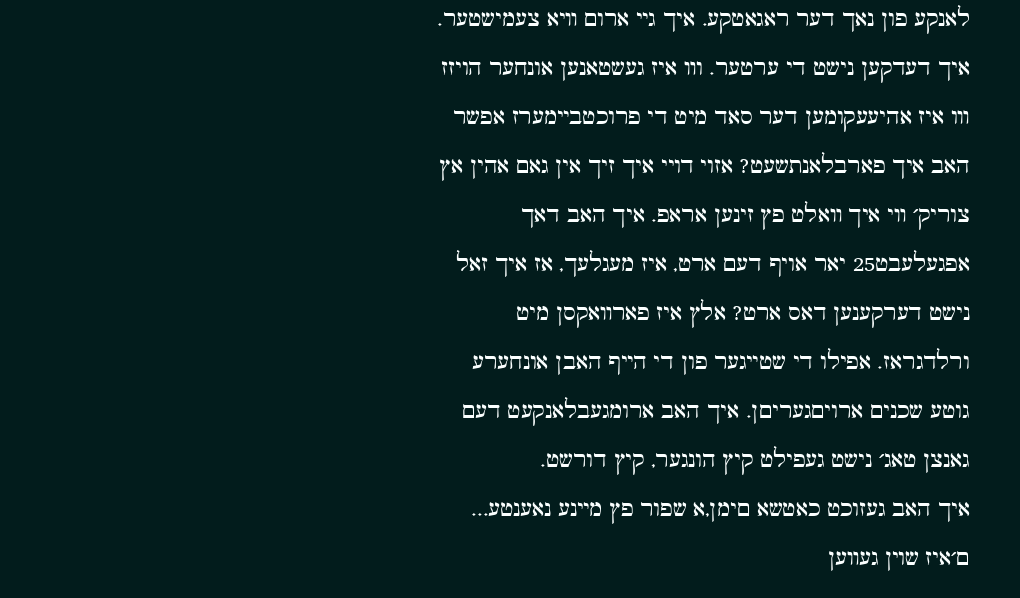לאנקע פון נאך דער ראגאטקע. איך גײ ארום װיא צעמישטער. איך דעדקען נישט די ערטער. וװ איז געשטאנען אונחער הויזז װו איז אהיעעקומען דער סאד מיט די פרוכטבײמערז אפשר האב איך פארבלאנתשעט? אזוי דױי איך זיך אין גאם אהין אץ צוריק׳ װי איך װאלט פץ זינען אראפ. איך האב דאך אפגעלעבט25 יאר אויף דעם ארט, איז מעגלעך, אז איך זאל נישט דערקענען דאס ארט? אלץ איז פארװאקסן מיט ורלדגראז. אפילו די שטײגער פון די הײף האבן אונחערע גוטע שכנים ארויםגעריםן. איך האב ארומגעבלאנקעט דעם גאנצן טאג׳ נישט געפילט קיץ הונגער, קיץ דורשט.
איך האב געזוכט כאטשא םימן,א שפור פץ מײנע נאענטע... ם׳איז שױן געװען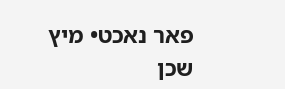פאר נאכט• מיץ שכן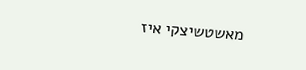מאשטשיצקי איז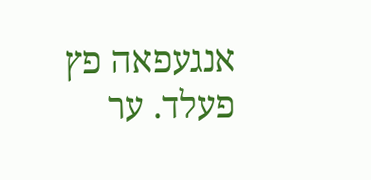אנגעפאה פץ פעלד. ער